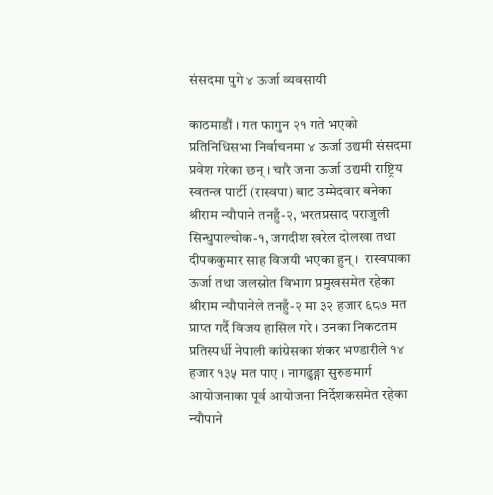संसदमा पुगे ४ ऊर्जा व्यवसायी

काठमाडौं । गत फागुन २१ गते भएको प्रतिनिधिसभा निर्वाचनमा ४ ऊर्जा उद्यमी संसदमा प्रवेश गरेका छन् । चारै जना ऊर्जा उद्यमी राष्ट्रिय स्वतन्त्र पार्टी (रास्वपा) बाट उम्मेदवार बनेका श्रीराम न्यौपाने तनहुँ-२, भरतप्रसाद पराजुली सिन्धुपाल्चोक-१, जगदीश खरेल दोलखा तथा दीपककुमार साह विजयी भएका हुन् ।  रास्वपाका ऊर्जा तथा जलस्रोत विभाग प्रमुखसमेत रहेका श्रीराम न्यौपानेले तनहुँ-२ मा ३२ हजार ६८७ मत प्राप्त गर्दै विजय हासिल गरे । उनका निकटतम प्रतिस्पर्धी नेपाली कांग्रेसका शंकर भण्डारीले १४ हजार १३५ मत पाए । नागढुङ्गा सुरुङमार्ग आयोजनाका पूर्व आयोजना निर्देशकसमेत रहेका न्यौपाने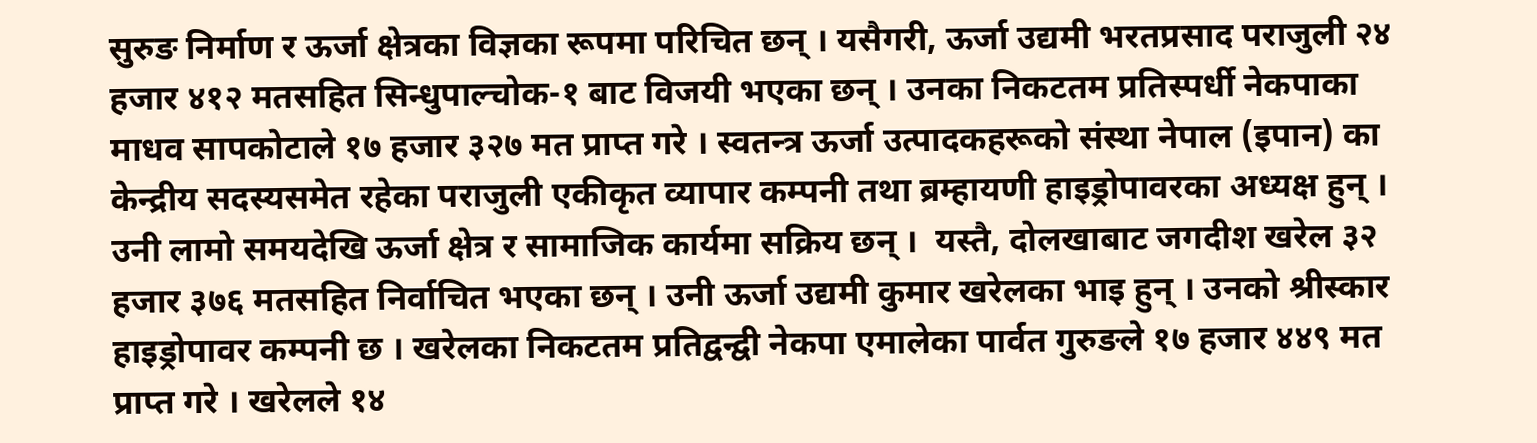सुरुङ निर्माण र ऊर्जा क्षेत्रका विज्ञका रूपमा परिचित छन् । यसैगरी, ऊर्जा उद्यमी भरतप्रसाद पराजुली २४ हजार ४१२ मतसहित सिन्धुपाल्चोक-१ बाट विजयी भएका छन् । उनका निकटतम प्रतिस्पर्धी नेकपाका माधव सापकोटाले १७ हजार ३२७ मत प्राप्त गरे । स्वतन्त्र ऊर्जा उत्पादकहरूको संस्था नेपाल (इपान) का केन्द्रीय सदस्यसमेत रहेका पराजुली एकीकृत व्यापार कम्पनी तथा ब्रम्हायणी हाइड्रोपावरका अध्यक्ष हुन् । उनी लामो समयदेखि ऊर्जा क्षेत्र र सामाजिक कार्यमा सक्रिय छन् ।  यस्तै, दोलखाबाट जगदीश खरेल ३२ हजार ३७६ मतसहित निर्वाचित भएका छन् । उनी ऊर्जा उद्यमी कुमार खरेलका भाइ हुन् । उनको श्रीस्कार हाइड्रोपावर कम्पनी छ । खरेलका निकटतम प्रतिद्वन्द्वी नेकपा एमालेका पार्वत गुरुङले १७ हजार ४४९ मत प्राप्त गरे । खरेलले १४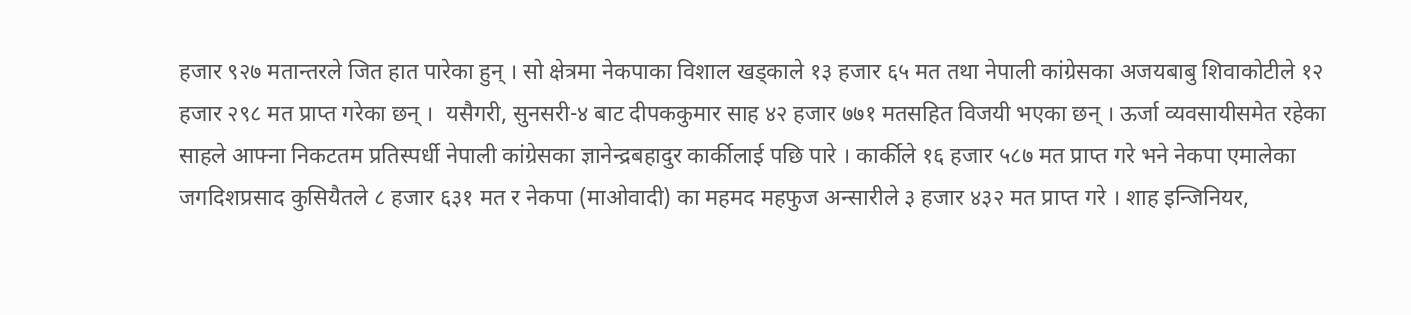हजार ९२७ मतान्तरले जित हात पारेका हुन् । सो क्षेत्रमा नेकपाका विशाल खड्काले १३ हजार ६५ मत तथा नेपाली कांग्रेसका अजयबाबु शिवाकोटीले १२ हजार २९८ मत प्राप्त गरेका छन् ।  यसैगरी, सुनसरी-४ बाट दीपककुमार साह ४२ हजार ७७१ मतसहित विजयी भएका छन् । ऊर्जा व्यवसायीसमेत रहेका साहले आफ्ना निकटतम प्रतिस्पर्धी नेपाली कांग्रेसका ज्ञानेन्द्रबहादुर कार्कीलाई पछि पारे । कार्कीले १६ हजार ५८७ मत प्राप्त गरे भने नेकपा एमालेका जगदिशप्रसाद कुसियैतले ८ हजार ६३१ मत र नेकपा (माओवादी) का महमद महफुज अन्सारीले ३ हजार ४३२ मत प्राप्त गरे । शाह इन्जिनियर,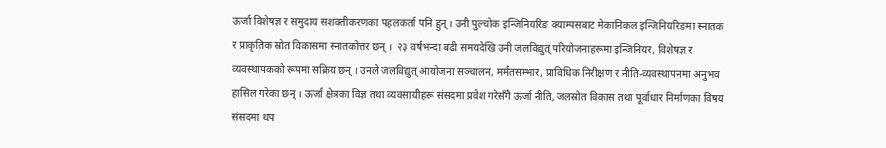ऊर्जा विशेषज्ञ र समुदाय सशक्तीकरणका पहलकर्ता पनि हुन् । उनी पुल्चोक इन्जिनियरिङ क्याम्पसबाट मेकानिकल इन्जिनियरिङमा स्नातक र प्राकृतिक स्रोत विकासमा स्नातकोत्तर छन् ।  २३ वर्षभन्दा बढी समयदेखि उनी जलविद्युत् परियोजनाहरूमा इन्जिनियर, विशेषज्ञ र व्यवस्थापकको रूपमा सक्रिय छन् । उनले जलविद्युत् आयोजना सञ्चालन, मर्मतसम्भार, प्राविधिक निरीक्षण र नीति-व्यवस्थापनमा अनुभव हासिल गरेका छन् । ऊर्जा क्षेत्रका विज्ञ तथा व्यवसायीहरू संसदमा प्रवेश गरेसँगै ऊर्जा नीति, जलस्रोत विकास तथा पूर्वाधार निर्माणका विषय संसदमा थप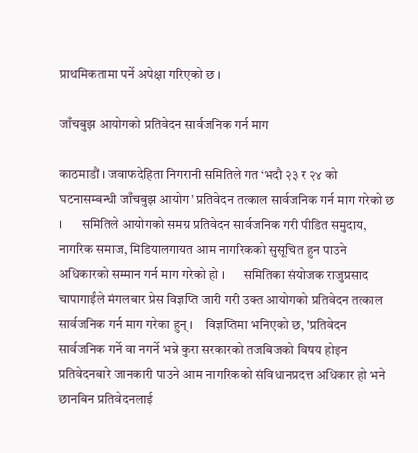प्राथमिकतामा पर्ने अपेक्षा गरिएको छ ।

जाँचबुझ आयोगको प्रतिवेदन सार्वजनिक गर्न माग

काठमाडौं । जवाफदेहिता निगरानी समितिले गत ‘भदौ २३ र २४ को घटनासम्बन्धी जाँचबुझ आयोग’ प्रतिवेदन तत्काल सार्वजनिक गर्न माग गरेको छ ।      समितिले आयोगको समग्र प्रतिवेदन सार्वजनिक गरी पीडित समुदाय, नागरिक समाज, मिडियालगायत आम नागरिकको सुसूचित हुन पाउने अधिकारको सम्मान गर्न माग गरेको हो ।      समितिका संयोजक राजुप्रसाद चापागाईंले मंगलबार प्रेस विज्ञप्ति जारी गरी उक्त आयोगको प्रतिवेदन तत्काल सार्वजनिक गर्न माग गरेका हुन् ।    विज्ञप्तिमा भनिएको छ, 'प्रतिवेदन सार्वजनिक गर्ने वा नगर्ने भन्ने कुरा सरकारको तजबिजको विषय होइन प्रतिवेदनबारे जानकारी पाउने आम नागरिकको संविधानप्रदत्त अधिकार हो भने छानबिन प्रतिवेदनलाई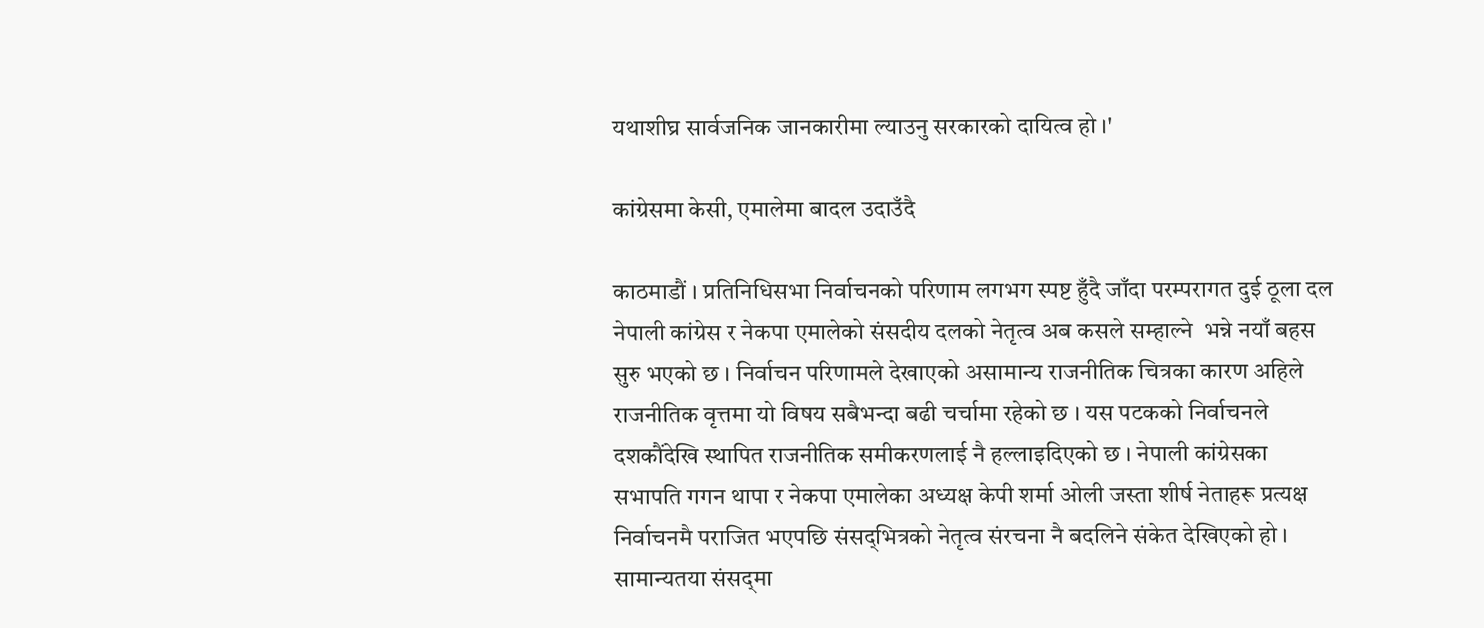यथाशीघ्र सार्वजनिक जानकारीमा ल्याउनु सरकारको दायित्व हो ।'

कांग्रेसमा केसी, एमालेमा बादल उदाउँदै

काठमाडौं । प्रतिनिधिसभा निर्वाचनको परिणाम लगभग स्पष्ट हुँदै जाँदा परम्परागत दुई ठूला दल नेपाली कांग्रेस र नेकपा एमालेको संसदीय दलको नेतृत्व अब कसले सम्हाल्ने  भन्ने नयाँ बहस सुरु भएको छ । निर्वाचन परिणामले देखाएको असामान्य राजनीतिक चित्रका कारण अहिले राजनीतिक वृत्तमा यो विषय सबैभन्दा बढी चर्चामा रहेको छ । यस पटकको निर्वाचनले दशकौंदेखि स्थापित राजनीतिक समीकरणलाई नै हल्लाइदिएको छ । नेपाली कांग्रेसका सभापति गगन थापा र नेकपा एमालेका अध्यक्ष केपी शर्मा ओली जस्ता शीर्ष नेताहरू प्रत्यक्ष निर्वाचनमै पराजित भएपछि संसद्‌भित्रको नेतृत्व संरचना नै बदलिने संकेत देखिएको हो । सामान्यतया संसद्‌मा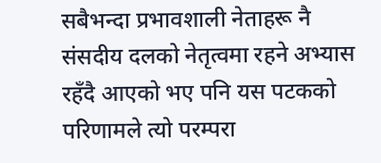सबैभन्दा प्रभावशाली नेताहरू नै संसदीय दलको नेतृत्वमा रहने अभ्यास रहँदै आएको भए पनि यस पटकको परिणामले त्यो परम्परा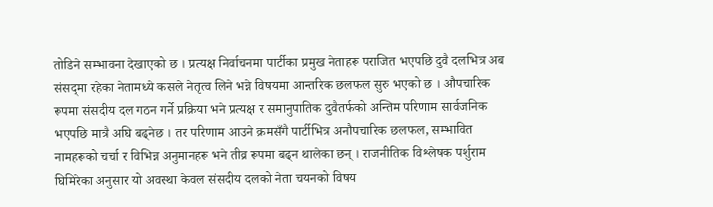तोडिने सम्भावना देखाएको छ । प्रत्यक्ष निर्वाचनमा पार्टीका प्रमुख नेताहरू पराजित भएपछि दुवै दलभित्र अब संसद्‌मा रहेका नेतामध्ये कसले नेतृत्व लिने भन्ने विषयमा आन्तरिक छलफल सुरु भएको छ । औपचारिक रूपमा संसदीय दल गठन गर्ने प्रक्रिया भने प्रत्यक्ष र समानुपातिक दुवैतर्फको अन्तिम परिणाम सार्वजनिक भएपछि मात्रै अघि बढ्नेछ । तर परिणाम आउने क्रमसँगै पार्टीभित्र अनौपचारिक छलफल, सम्भावित नामहरूको चर्चा र विभिन्न अनुमानहरू भने तीव्र रूपमा बढ्न थालेका छन् । राजनीतिक विश्लेषक पर्शुराम घिमिरेका अनुसार यो अवस्था केवल संसदीय दलको नेता चयनको विषय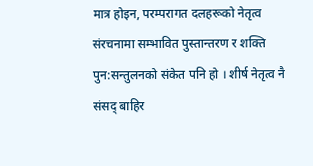मात्र होइन, परम्परागत दलहरूको नेतृत्व संरचनामा सम्भावित पुस्तान्तरण र शक्ति पुन:सन्तुलनको संकेत पनि हो । शीर्ष नेतृत्व नै संसद् बाहिर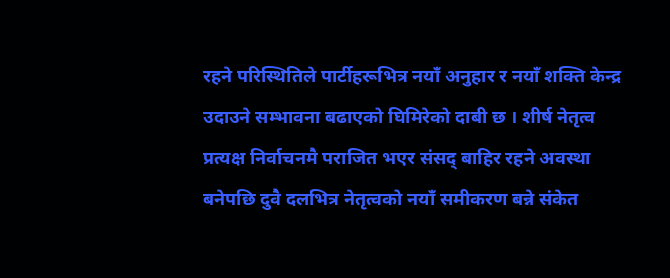रहने परिस्थितिले पार्टीहरूभित्र नयाँ अनुहार र नयाँ शक्ति केन्द्र उदाउने सम्भावना बढाएको घिमिरेको दाबी छ । शीर्ष नेतृत्व प्रत्यक्ष निर्वाचनमै पराजित भएर संसद् बाहिर रहने अवस्था बनेपछि दुवै दलभित्र नेतृत्वको नयाँ समीकरण बन्ने संकेत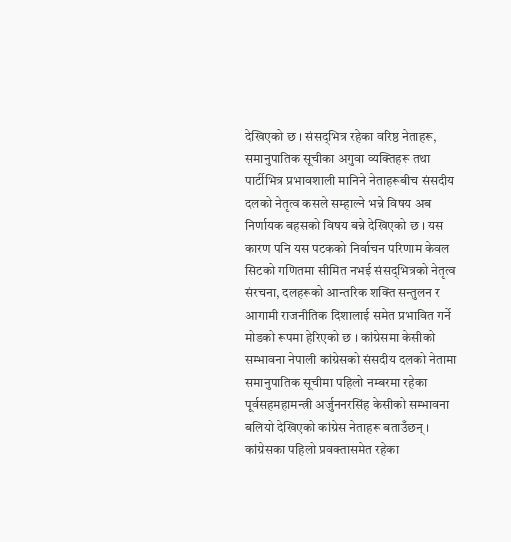देखिएको छ । संसद्‌भित्र रहेका वरिष्ठ नेताहरू, समानुपातिक सूचीका अगुवा व्यक्तिहरू तथा पार्टीभित्र प्रभावशाली मानिने नेताहरूबीच संसदीय दलको नेतृत्व कसले सम्हाल्ने भन्ने विषय अब निर्णायक बहसको विषय बन्ने देखिएको छ । यस कारण पनि यस पटकको निर्वाचन परिणाम केवल सिटको गणितमा सीमित नभई संसद्‌भित्रको नेतृत्व संरचना, दलहरूको आन्तरिक शक्ति सन्तुलन र आगामी राजनीतिक दिशालाई समेत प्रभावित गर्ने मोडको रूपमा हेरिएको छ । कांग्रेसमा केसीको सम्भावना नेपाली कांग्रेसको संसदीय दलको नेतामा समानुपातिक सूचीमा पहिलो नम्बरमा रहेका पूर्वसहमहामन्त्री अर्जुननरसिंह केसीको सम्भावना बलियो देखिएको कांग्रेस नेताहरू बताउँछन् । कांग्रेसका पहिलो प्रवक्तासमेत रहेका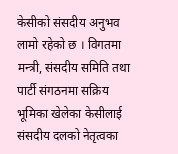केसीको संसदीय अनुभव लामो रहेको छ । विगतमा मन्त्री, संसदीय समिति तथा पार्टी संगठनमा सक्रिय भूमिका खेलेका केसीलाई संसदीय दलको नेतृत्वका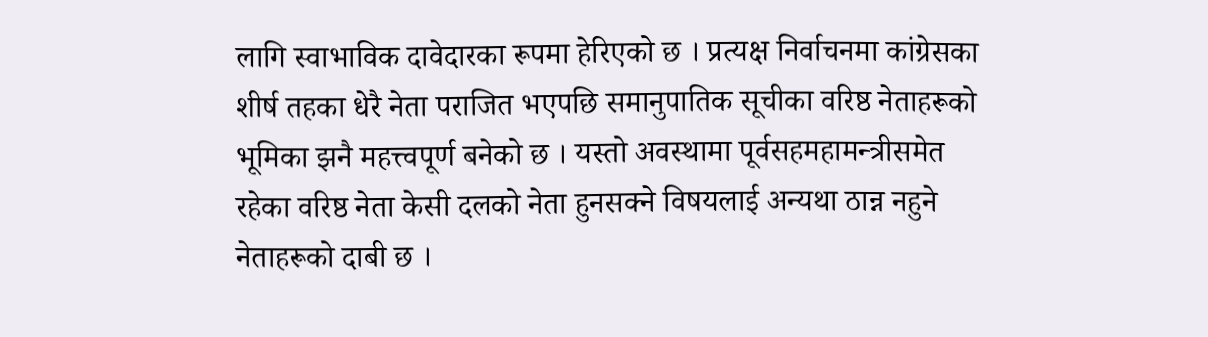लागि स्वाभाविक दावेदारका रूपमा हेरिएको छ । प्रत्यक्ष निर्वाचनमा कांग्रेसका शीर्ष तहका धेरै नेता पराजित भएपछि समानुपातिक सूचीका वरिष्ठ नेताहरूको भूमिका झनै महत्त्वपूर्ण बनेको छ । यस्तो अवस्थामा पूर्वसहमहामन्त्रीसमेत रहेका वरिष्ठ नेता केसी दलको नेता हुनसक्ने विषयलाई अन्यथा ठान्न नहुने नेताहरूको दाबी छ ।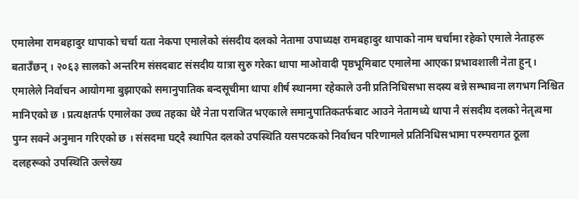एमालेमा रामबहादुर थापाको चर्चा यता नेकपा एमालेको संसदीय दलको नेतामा उपाध्यक्ष रामबहादुर थापाको नाम चर्चामा रहेको एमाले नेताहरू बताउँछन् । २०६३ सालको अन्तरिम संसदबाट संसदीय यात्रा सुरु गरेका थापा माओवादी पृष्ठभूमिबाट एमालेमा आएका प्रभावशाली नेता हुन्। एमालेले निर्वाचन आयोगमा बुझाएको समानुपातिक बन्दसूचीमा थापा शीर्ष स्थानमा रहेकाले उनी प्रतिनिधिसभा सदस्य बन्ने सम्भावना लगभग निश्चित मानिएको छ । प्रत्यक्षतर्फ एमालेका उच्च तहका धेरै नेता पराजित भएकाले समानुपातिकतर्फबाट आउने नेतामध्ये थापा नै संसदीय दलको नेतृत्वमा पुग्न सक्ने अनुमान गरिएको छ । संसदमा घट्दै स्थापित दलको उपस्थिति यसपटकको निर्वाचन परिणामले प्रतिनिधिसभामा परम्परागत ठूला दलहरूको उपस्थिति उल्लेख्य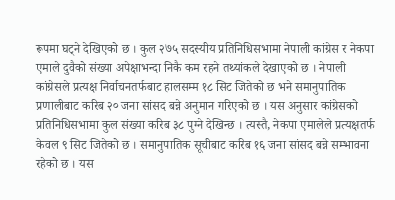रूपमा घट्ने देखिएको छ । कुल २७५ सदस्यीय प्रतिनिधिसभामा नेपाली कांग्रेस र नेकपा एमाले दुवैको संख्या अपेक्षाभन्दा निकै कम रहने तथ्यांकले देखाएको छ । नेपाली कांग्रेसले प्रत्यक्ष निर्वाचनतर्फबाट हालसम्म १८ सिट जितेको छ भने समानुपातिक प्रणालीबाट करिब २० जना सांसद बन्ने अनुमान गरिएको छ । यस अनुसार कांग्रेसको प्रतिनिधिसभामा कुल संख्या करिब ३८ पुग्ने देखिन्छ । त्यस्तै, नेकपा एमालेले प्रत्यक्षतर्फ केवल ९ सिट जितेको छ । समानुपातिक सूचीबाट करिब १६ जना सांसद बन्ने सम्भावना रहेको छ । यस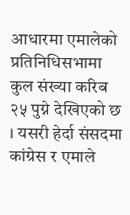आधारमा एमालेको प्रतिनिधिसभामा कुल संख्या करिब २५ पुग्ने देखिएको छ । यसरी हेर्दा संसदमा कांग्रेस र एमाले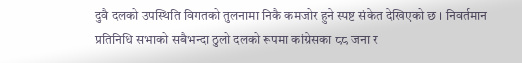दुवै दलको उपस्थिति विगतको तुलनामा निकै कमजोर हुने स्पष्ट संकेत देखिएको छ । निवर्तमान प्रतिनिधि सभाको सबैभन्दा ठुलो दलको रूपमा कांग्रेसका ८८ जना र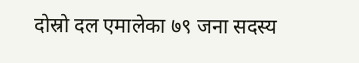दोस्रो दल एमालेका ७९ जना सदस्य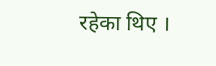रहेका थिए ।